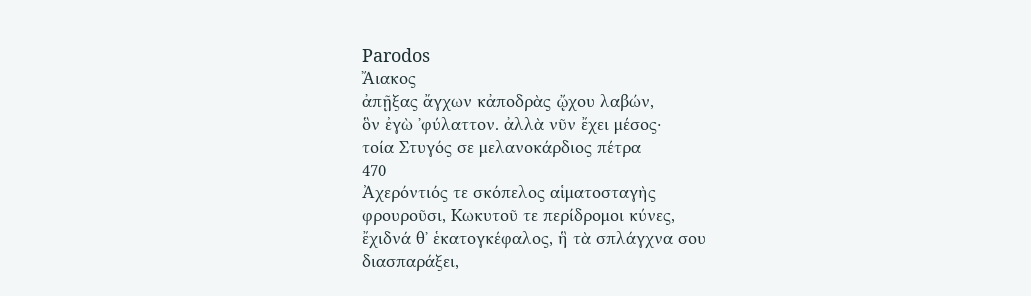Parodos
Ἄιακος
ἀπῇξας ἄγχων κἀποδρὰς ᾤχου λαβών,
ὃν ἐγὼ ʼφύλαττον. ἀλλὰ νῦν ἔχει μέσος·
τοία Στυγός σε μελανοκάρδιος πέτρα
470
Ἀχερόντιός τε σκόπελος αἱματοσταγὴς
φρουροῦσι, Κωκυτοῦ τε περίδρομοι κύνες,
ἔχιδνά θʼ ἑκατογκέφαλος, ἣ τὰ σπλάγχνα σου
διασπαράξει,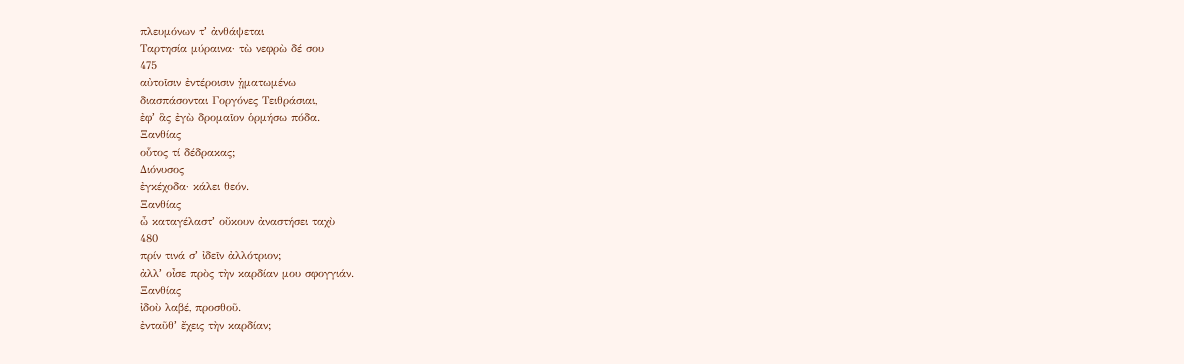πλευμόνων τʼ ἀνθάψεται
Ταρτησία μύραινα· τὼ νεφρὼ δέ σου
475
αὐτοῖσιν ἐντέροισιν ᾑματωμένω
διασπάσονται Γοργόνες Τειθράσιαι,
ἐφʼ ἃς ἐγὼ δρομαῖον ὁρμήσω πόδα.
Ξανθίας
οὗτος τί δέδρακας;
Διόνυσος
ἐγκέχοδα· κάλει θεόν.
Ξανθίας
ὦ καταγέλαστʼ οὔκουν ἀναστήσει ταχὺ
480
πρίν τινά σʼ ἰδεῖν ἀλλότριον;
ἀλλʼ οἶσε πρὸς τὴν καρδίαν μου σφογγιάν.
Ξανθίας
ἰδοὺ λαβέ, προσθοῦ.
ἐνταῦθʼ ἔχεις τὴν καρδίαν;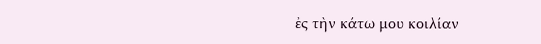ἐς τὴν κάτω μου κοιλίαν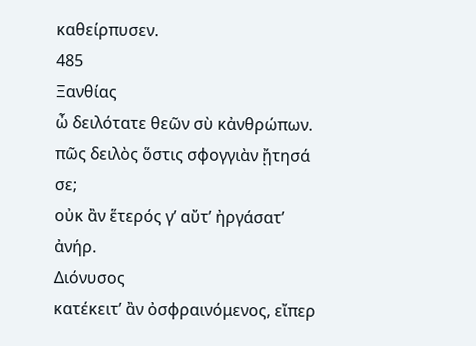καθείρπυσεν.
485
Ξανθίας
ὦ δειλότατε θεῶν σὺ κἀνθρώπων.
πῶς δειλὸς ὅστις σφογγιὰν ᾔτησά σε;
οὐκ ἂν ἕτερός γʼ αὔτʼ ἠργάσατʼ ἀνήρ.
Διόνυσος
κατέκειτʼ ἂν ὀσφραινόμενος, εἴπερ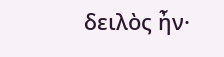δειλὸς ἦν·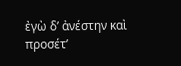ἐγὼ δʼ ἀνέστην καὶ προσέτʼ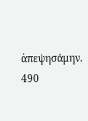ἀπεψησάμην.
490